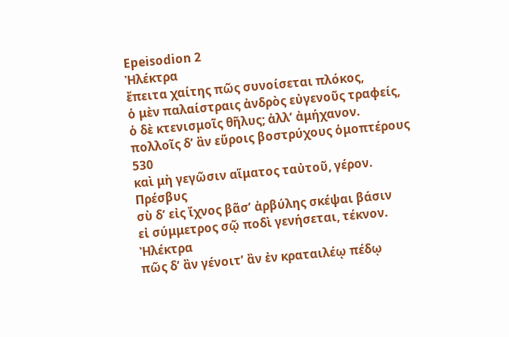Epeisodion 2
Ἠλέκτρα
ἔπειτα χαίτης πῶς συνοίσεται πλόκος,
ὁ μὲν παλαίστραις ἀνδρὸς εὐγενοῦς τραφείς,
ὁ δὲ κτενισμοῖς θῆλυς; ἀλλʼ ἀμήχανον.
πολλοῖς δʼ ἂν εὕροις βοστρύχους ὁμοπτέρους
530
καὶ μὴ γεγῶσιν αἵματος ταὐτοῦ, γέρον.
Πρέσβυς
σὺ δʼ εἰς ἴχνος βᾶσʼ ἀρβύλης σκέψαι βάσιν
εἰ σύμμετρος σῷ ποδὶ γενήσεται, τέκνον.
Ἠλέκτρα
πῶς δʼ ἂν γένοιτʼ ἂν ἐν κραταιλέῳ πέδῳ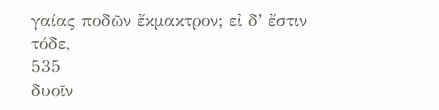γαίας ποδῶν ἔκμακτρον; εἰ δʼ ἔστιν τόδε,
535
δυοῖν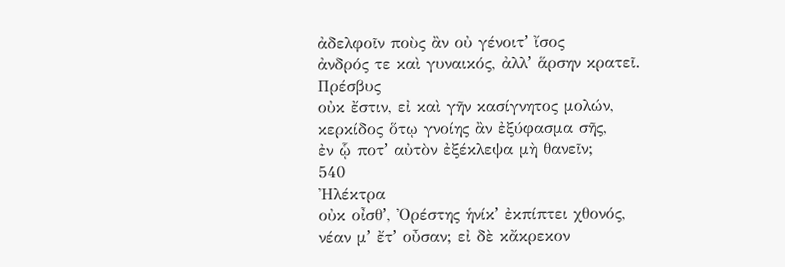ἀδελφοῖν ποὺς ἂν οὐ γένοιτʼ ἴσος
ἀνδρός τε καὶ γυναικός, ἀλλʼ ἅρσην κρατεῖ.
Πρέσβυς
οὐκ ἔστιν, εἰ καὶ γῆν κασίγνητος μολών,
κερκίδος ὅτῳ γνοίης ἂν ἐξύφασμα σῆς,
ἐν ᾧ ποτʼ αὐτὸν ἐξέκλεψα μὴ θανεῖν;
540
Ἠλέκτρα
οὐκ οἶσθʼ, Ὀρέστης ἡνίκʼ ἐκπίπτει χθονός,
νέαν μʼ ἔτʼ οὖσαν; εἰ δὲ κἄκρεκον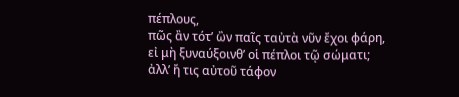πέπλους,
πῶς ἂν τότʼ ὢν παῖς ταὐτὰ νῦν ἔχοι φάρη,
εἰ μὴ ξυναύξοινθʼ οἱ πέπλοι τῷ σώματι;
ἀλλʼ ἤ τις αὐτοῦ τάφον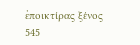ἐποικτίρας ξένος
545